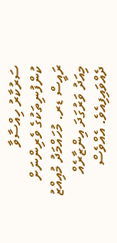ސަރުކާރު ހިއްސާވާ ކުންފުނިތަކުގެ ވެރިންނަށް ރައީސް ޑރ. މުހައްމަދު މުއިއްޒު މިއަދު ވަރުގަދަ އިންޒާރެއް ދެއްވައިފިއެވެ. އެއްވެސް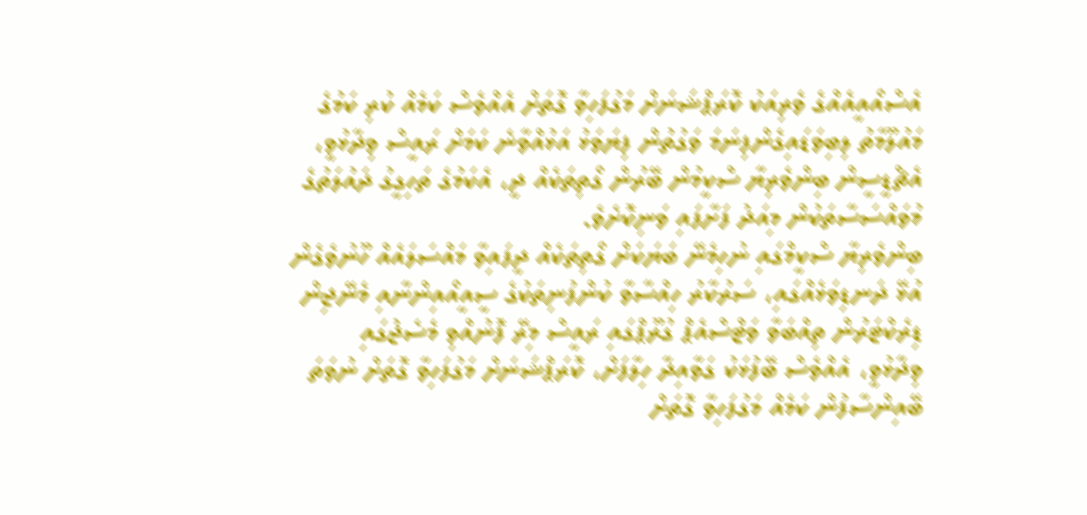އެސްއޯއީއެއްގެ ވެރިއަކު ކޮރަޕްޝަނަށް މަގުފަހިވާ ގޮތަށް އެއްވެސް ކަމެއް ކުރި ކަމުގެ މައުލޫމާތު ލިބިވަޑައިގެންފިނަމަ ވަގުތުން ފިޔަވަޅު އަޅުއްވާނެ ކަމަށް ރައީސް ވިދާޅުވީ، އެޗްޑީސީން ބިންވެރިޔާ ސްކީމުން ބޭރުން ގޯތިތަކެއް ދީ، އެކަމުގެ ތަހިގީގު ދައުލަތުގެ މުވައްސަސާތަކުން މިއަދު ފަށާފައި ވަނިކޮށެވެ.
ބިންވެރިޔާ ސްކީމްގައި ނުހިމެނޭ ބަޔަކަށް ގޯތިތަކެއް ދީފައިވާ މައްސަލައެއް ހޫނުވެގެން އުޅޭ ދަނޑިވަޅެއްގައި، ސަރުކާރު ހިއްސާވާ ކުންފުނިތަކުގެ ސީއީއޯއިންނާއި މެނޭޖިން ޑިރެކްޓަރުން ތިއްބަވާ ވަޓްސްއެޕް ގުރޫޕްގައި ރައީސް މިރޭ ފޮނުއްވި މެސެޖުގައި ވިދާޅުވީ، އެއްވެސް ބޭފުޅަކު ގަވާއިދާ ހިލާފަށް، ކޮރަޕްޝަނަށް މަގުފަހިވާ ގޮތަށް ނުވަތަ ބޭއިންސާފުން ކަމެއް މަގުފަހިވާ ގޮތަށް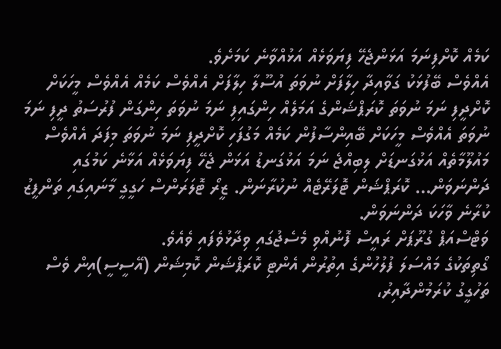ކަމެއް ކޮށްފިނަމަ އަޅަންޖެހޭ ފިޔަވަޅެއް އަޅުއްވާނެ ކަމަށެވެ.
އެއްވެސް ބޭފުޅަކު ގަވާއިދާ ހިލާފަށް ނުވަތަ އުސޫލާ ހިލާފަށް އެއްވެސް ކަމެއް އެއްވެސް މީހަކަށް ކޮށްދީފި ނަމަ ނުވަތަ ކޮރަޕްޝަންގެ އަމަލެއް ހިންގައިފި ނަމަ ނުވަތަ ހިންގަން ފުރުސަތު ދީފި ނަމަ ނުވަތަ އެއްވެސް މީހަކަށް ބޭއިންސާފުން ކަމެއް މަގުފަހި ކޮށްދީފި ނަމަ ނުވަތަ މިފަދަ އެއްވެސް މައުލޫމާތެއް އަޅުގަނޑަށް ލިބިއްޖެ ނަމަ އަޅުގަނޑު އަޅަން ޖެހޭ ފިޔަވަޅެއް އަޅާނެ ކަމުގައި ދަންނަވަން… ކޮރަޕްޝަން ޓޮލަރޭޓެއް ނުކުރާނަން. ޒީރޯ ޓޮލަރަންސް ހަގީގީ މާނައިގައި ތަންފީޒު ކުރާނެ ވާހަކަ ދަންނަވަން.
ވަޓްސްއަޕް ގުރޫޕަށް ރައީސް ފޮނުއްވި މެސެޖުގައި ވިދާޅުވެފައި ވެއެވެ.
ގޯތިތަކުގެ މައްސަލަ ފުލުހުންގެ އިތުރުން އެންޓި ކޮރަޕްޝަން ކޮމިޝަން (އޭސީސީ)އިން ވެސް ތަހުގީގު ކުރަމުންދާއިރު،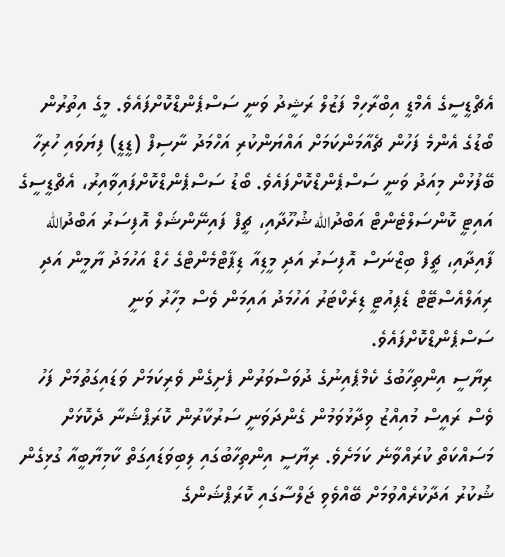އެޗްޑީސީގެ އެމްޑީ އިބްރާހިމް ފަޒުލް ރަޝީދު ވަނީ ސަސްޕެންޑްކޮށްފައެވެ. މީގެ އިތުރުން ބޯޑުގެ އެންމެ ފަހުން ޗެއާމަންކަމަށް އައްޔަންކުރި އަހްމަދު ނާސިފް (ޑީޑީ) ފިޔަވައި ހުރިހާ ބޭފުޅުން މިއަދު ވަނީ ސަސްޕެންޑްކޮށްފައެވެ. ބޯޑު ސަސްޕެންޑްކޮށްފައިވާއިރު، އެޗްޑީސީގެ އައިޓީ ކޮންސަލްޓެންޓް އަބްދުالله ޝުހޫދާއި، ޗީފް ފައިނޭންޝަލް އޮފިސަރު އަބްދުالله ފާއިދާއި، ޗީފް ބިޒްނަސް އޮފިސަރު އަދި މީޑިއާ ޑިޕާޓްމެންޓްގެ ހެޑް އަހުމަދު ޔާމީން އަދި ރިއަލްއެސްޓޭޓް ޑެޕިއުޓީ ޑިރެކްޓަރު އަހުމަދު އައިމަން ވެސް މިހާރު ވަނީ ސަސްޕެންޑްކޮށްފައެވެ.
ރިޔާސީ އިންތިހާބުގެ ކެމްޕެއިނުގެ ދުވަސްވަރުން ފެށިގެން ވެރިކަމަށް ވަޑައިގަތުމަށް ފަހު ވެސް ރައީސް މުއިއްޒު ވިދާޅުވަމުން ގެންދަވަނީ ސަރުކާރުން ކޮރަޕްޝަނާ ދެކޮޅަށް މަސައްކަތް ކުރައްވާނެ ކަމަށެވެ. ރިޔާސީ އިންތިހާބުގައި ލިބިވަޑައިގަތް ކާމިޔާބީއާ ގުޅިގެން ޝުކުރު އަދާކުރެއްވުމަށް ބޭއްވެވި ޖަލްސާގައި ކޮރަޕްޝަންގެ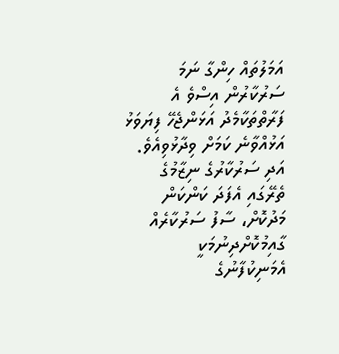އަމަލުތައް ހިންގާ ނަމަ ސަރުކާރުން އިސްވެ އެ ފަރާތްތަކާމެދު އަޅަންޖެހޭ ފިޔަވަޅު އަޅުއްވާނެ ކަމަށް ވިދާޅުވިއެވެ. އަދި ސަރުކާރުގެ ނިޒާމުގެ ތެރޭގައި އެފަދަ ކަންކަން މަދުކޮށް، ސާފު ސަރުކާރެއް ގާއިމުކޮށްދިނުމަކީ އެމަނިކުފާނުގެ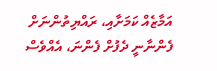އަމާޒެއް ކަމަށާއި، ރައްޔިތުންނަށް ފެންނާނީ ދެފުށް ފެންނަ، އެއްވެސް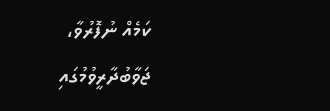ކަމެއް ނުފޮރުވާ، ޖަވާބުދާރީވުމުގައި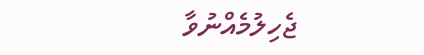ޖެހިލުމެއްނުވާ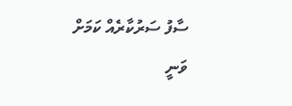ސާފު ސަރުކާރެއް ކަމަށް ވަނީ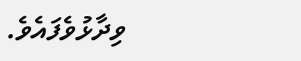ވިދާޅުވެފައެވެ.